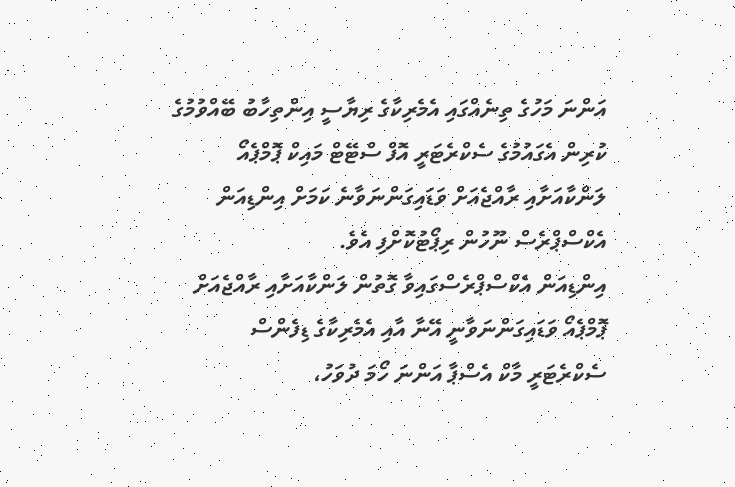އަންނަ މަހުގެ ތިނެއްގައި އެމެރިކާގެ ރިޔާސީ އިންތިހާބު ބޭއްވުމުގެ ކުރިން އެގައުމުގެ ސެކްރެޓަރީ އޮފް ސްޓޭޓް މައިކް ޕޮމްޕެއޯ ލަންކާއަށާއި ރާއްޖެއަށް ވަޑައިގަންނަވާނެ ކަމަށް އިންޑިއަން އެކްސްޕްރެސް ނޫހުން ރިޕޯޓުކޮށްފި އެވެ.
އިންޑިއަން އެކްސްޕްރެސްގައިވާ ގޮތުން ލަންކާއަށާއި ރާއްޖެއަށް ޕޮމްޕެއޯ ވަޑައިގަންނަވާނީ އޭނާ އާއި އެމެރިކާގެ ޑިފެންސް ސެކްރެޓަރީ މާކް އެސްޕާ އަންނަ ހޯމަ ދުވަހު،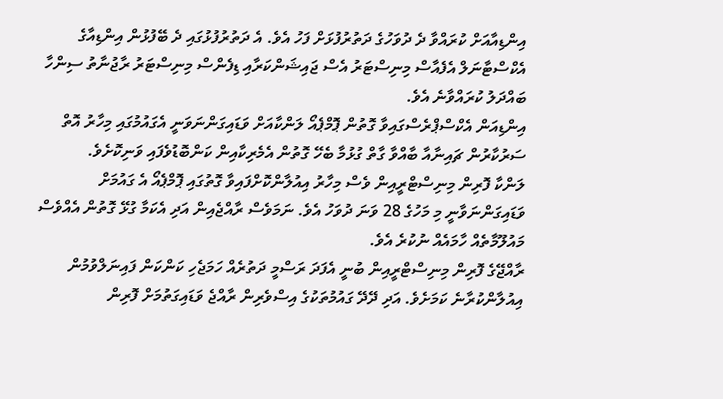އިންޑިއާއަށް ކުރައްވާ ދެ ދުވަހުގެ ދަތުރުފުޅަށް ފަހު އެވެ. އެ ދަތުރުފުޅުގައި ދެ ބޭފުޅުން އިންޑިއާގެ އެކްސްޓާނަލް އެފެއާސް މިނިސްޓަރު އެސް ޖައިޝަންކަރާއި ޑިފެންސް މިނިސްޓަރު ރާޖުނާތު ސިންހާ ބައްދަލު ކުރައްވާނެ އެވެ.
އިންޑިއަން އެކްސްޕްރެސްގައިވާ ގޮތުން ޕޮމްޕެއޯ ލަންކާއަށް ވަޑައިގަންނަވަނީ އެގައުމުގައި މިހާރު އޮތް ސަރުކާރުން ޗައިނާއާ ބާއްވާ ގާތް ގުޅުމާ ބެހޭ ގޮތުން އެމެރިކާއިން ކަންބޮޑުވެފައި ވަނިކޮށެވެ.
ލަންކާ ފޮރިން މިނިސްޓްރީއިން ވެސް މިހާރު އިއުލާންކޮށްފައިވާ ގޮތުގައި ޕޮމްޕެއޯ އެ ގައުމަށް ވަޑައިގަންނަވާނީ މި މަހުގެ 28 ވަނަ ދުވަހު އެވެ. ނަމަވެސް ރާއްޖެއިން އަދި އެކަމާ ގުޅޭ ގޮތުން އެއްވެސް މައުލޫމާތެއް ހާމައެއް ނުކުރެ އެވެ.
ރާއްޖޭގެ ފޮރިން މިނިސްޓްރީއިން ބުނީ އެފަދަ ރަސްމީ ދަތުރެއް ހަމަޖެހި ކަންކަން ފައިނަލްވުމުން އިއުލާންކުރާނެ ކަމަށެވެ. އަދި ދޭދޭ ގައުމުތަކުގެ އިސްވެރިން ރާއްޖެ ވަޑައިގަތުމަށް ފޮރިން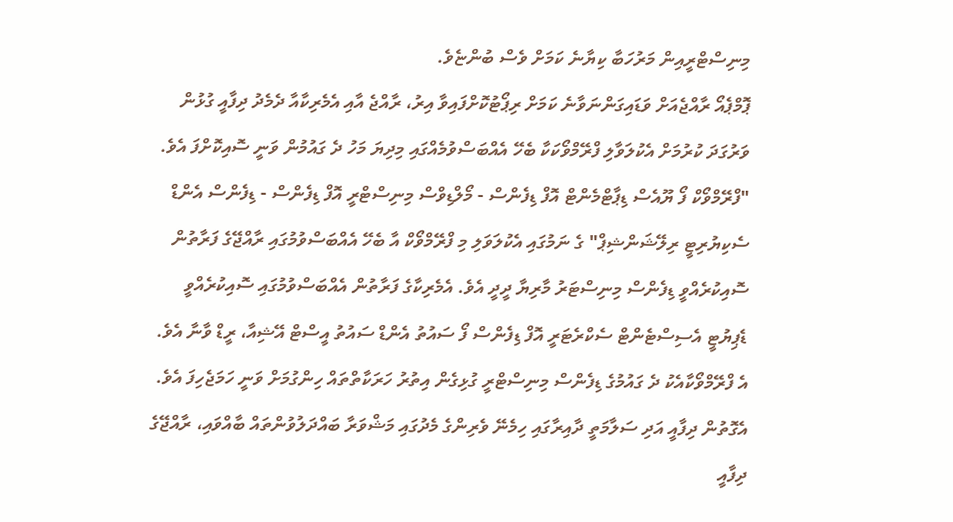މިނިސްޓްރީއިން މަރުހަބާ ކިޔާނެ ކަމަށް ވެސް ބުންޏެވެ.
ޕޮމްޕެއޯ ރާއްޖެއަށް ވަޑައިގަންނަވާނެ ކަމަށް ރިޕޯޓުކޮށްފައިވާ އިރު، ރާއްޖެ އާއި އެމެރިކާއާ ދެމެދު ދިފާއީ ގުޅުން ވަރުގަދަ ކުރުމަށް އެކުލަވާލި ފްރޭމްވޯކަކާ ބެހޭ އެއްބަސްވުމެއްގައި މިދިޔަ މަހު ދެ ގައުމުން ވަނީ ސޮއިކޮށްފަ އެވެ.
"ފްރޭމްވޯކް ފޯ ޔޫއެސް ޑިޕާޓްމެންޓް އޮފް ޑިފެންސް - މޯލްޑިވްސް މިނިސްޓްރީ އޮފް ޑިފެންސް - ޑިފެންސް އެންޑް ސެކިޔުރިޓީ ރިލޭޝަންޝިޕް" ގެ ނަމުގައި އެކުލަވަލި މި ފްރޭމްވޯކް އާ ބެހޭ އެއްބަސްވުމުގައި ރާއްޖޭގެ ފަރާތުން ސޮއިކުރެއްވީ ޑިފެންސް މިނިސްޓަރު މާރިޔާ ދީދީ އެވެ. އެމެރިކާގެ ފަރާތުން އެއްބަސްވުމުގައި ސޮއިކުރެއްވީ ޑެޕިޔުޓީ އެސިސްޓެންޓް ސެކްރެޓަރީ އޮފް ޑިފެންސް ފޯ ސައުތު އެންޑް ސައުތު އީސްޓް އޭޝިއާ، ރީޑް ވާނާ އެވެ.
އެ ފްރޭމްވޯކާއެކު ދެ ގައުމުގެ ޑިފެންސް މިނިސްޓްރީ ގުޅިގެން އިތުރު ހަރަކާތްތައް ހިންގުމަށް ވަނީ ހަމަޖެހިފަ އެވެ.
އެގޮތުން ދިފާއީ އަދި ސަލާމަތީ ދާއިރާގައި ހިމެނޭ ވެރިންގެ މެދުގައި މަޝްވަރާ ބައްދަލުވުންތައް ބާއްވައި، ރާއްޖޭގެ ދިފާއީ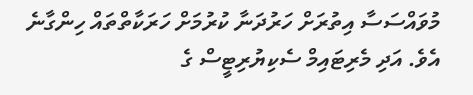މުވައްސަސާ އިތުރަށް ހަރުދަނާ ކުރުމަށް ހަރަކާތްތައް ހިންގާނެ އެވެ. އަދި މެރިޓައިމް ސެކިޔުރިޓީސް ގެ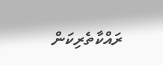ރައްކާތެރިކަން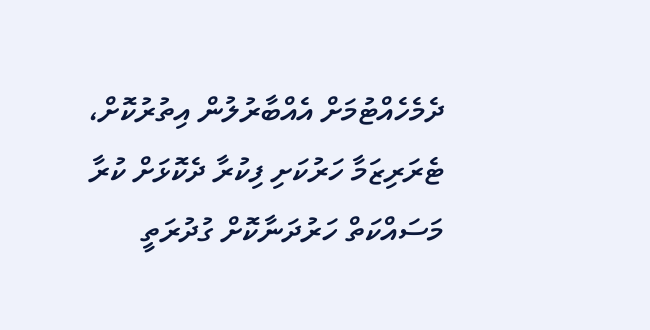ދެމެހެއްޓުމަށް އެއްބާރުލުން އިތުރުކޮށް، ޓެރަރިޒަމާ ހަރުކަށި ފިކުރާ ދެކޮޅަށް ކުރާ މަސައްކަތް ހަރުދަނާކޮށް ގުދުރަތީ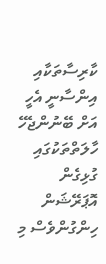ކާރިސާތަކާއި އިންސާނީ އެހީ އަށް ބޭނުންޖެހޭ ހާލަތްތަކުގައި ގުޅިގެން އޮޕަރޭޝަން ހިންގުންވެސް މި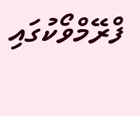ފްރޭމްވޯކުގައި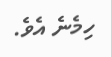ހިމެނެ އެވެ.